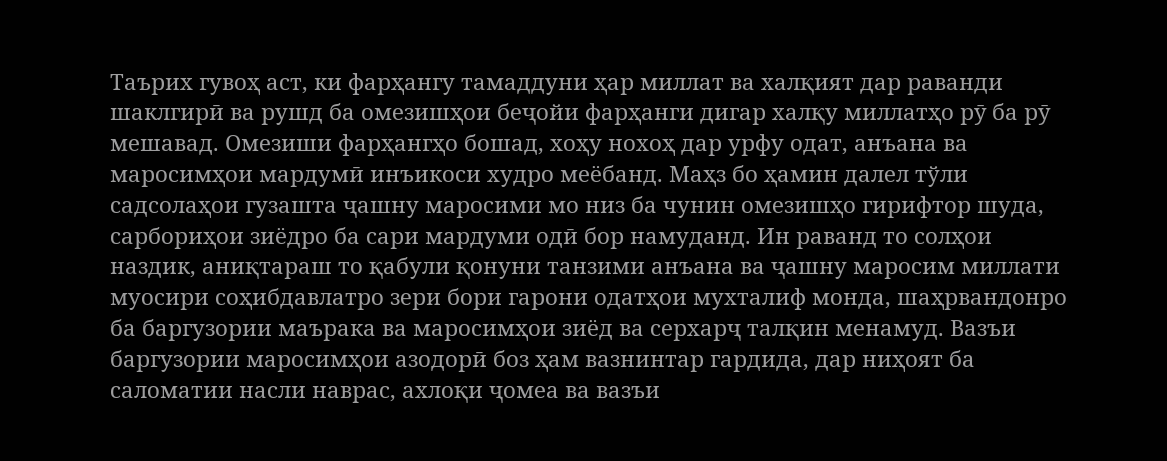Таърих гувоҳ аст, ки фарҳангу тамаддуни ҳар миллат ва халқият дар раванди шаклгирӣ ва рушд ба омезишҳои беҷойи фарҳанги дигар халқу миллатҳо рӯ ба рӯ мешавад. Омезиши фарҳангҳо бошад, хоҳу нохоҳ дар урфу одат, анъана ва маросимҳои мардумӣ инъикоси худро меёбанд. Маҳз бо ҳамин далел тўли садсолаҳои гузашта ҷашну маросими мо низ ба чунин омезишҳо гирифтор шуда, сарбориҳои зиёдро ба сари мардуми одӣ бор намуданд. Ин раванд то солҳои наздик, аниқтараш то қабули қонуни танзими анъана ва ҷашну маросим миллати муосири соҳибдавлатро зери бори гарони одатҳои мухталиф монда, шаҳрвандонро ба баргузории маърака ва маросимҳои зиёд ва серхарҷ талқин менамуд. Вазъи баргузории маросимҳои азодорӣ боз ҳам вазнинтар гардида, дар ниҳоят ба саломатии насли наврас, ахлоқи ҷомеа ва вазъи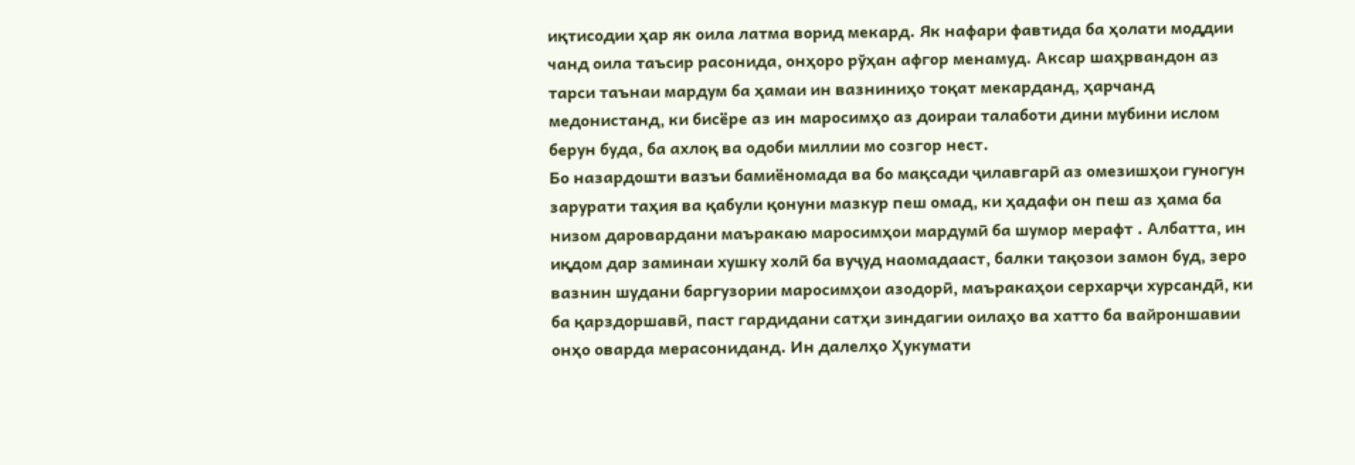иқтисодии ҳар як оила латма ворид мекард. Як нафари фавтида ба ҳолати моддии чанд оила таъсир расонида, онҳоро рўҳан афгор менамуд. Аксар шаҳрвандон аз тарси таънаи мардум ба ҳамаи ин вазниниҳо тоқат мекарданд, ҳарчанд медонистанд, ки бисёре аз ин маросимҳо аз доираи талаботи дини мубини ислом берун буда, ба ахлоқ ва одоби миллии мо созгор нест.
Бо назардошти вазъи бамиёномада ва бо мақсади ҷилавгарӣ аз омезишҳои гуногун зарурати таҳия ва қабули қонуни мазкур пеш омад, ки ҳадафи он пеш аз ҳама ба низом даровардани маъракаю маросимҳои мардумӣ ба шумор мерафт . Албатта, ин иқдом дар заминаи хушку холӣ ба вуҷуд наомадааст, балки тақозои замон буд, зеро вазнин шудани баргузории маросимҳои азодорӣ, маъракаҳои серхарҷи хурсандӣ, ки ба қарздоршавӣ, паст гардидани сатҳи зиндагии оилаҳо ва хатто ба вайроншавии онҳо оварда мерасониданд. Ин далелҳо Ҳукумати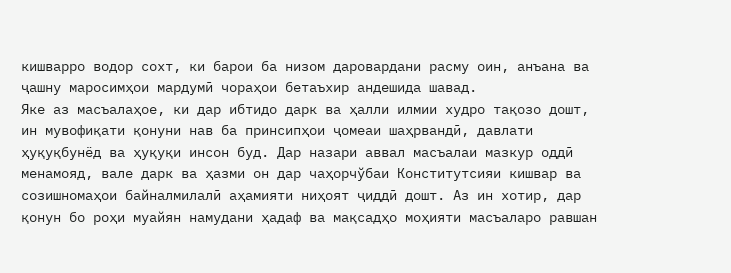кишварро водор сохт, ки барои ба низом даровардани расму оин, анъана ва ҷашну маросимҳои мардумӣ чораҳои бетаъхир андешида шавад.
Яке аз масъалаҳое, ки дар ибтидо дарк ва ҳалли илмии худро тақозо дошт, ин мувофиқати қонуни нав ба принсипҳои ҷомеаи шаҳрвандӣ, давлати ҳуқуқбунёд ва ҳуқуқи инсон буд. Дар назари аввал масъалаи мазкур оддӣ менамояд, вале дарк ва ҳазми он дар чаҳорчўбаи Конститутсияи кишвар ва созишномаҳои байналмилалӣ аҳамияти ниҳоят ҷиддӣ дошт. Аз ин хотир, дар қонун бо роҳи муайян намудани ҳадаф ва мақсадҳо моҳияти масъаларо равшан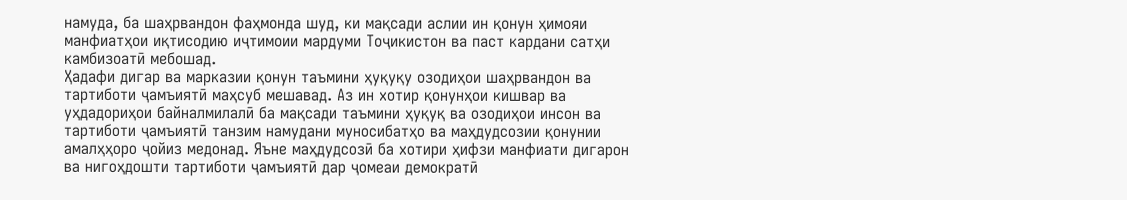намуда, ба шаҳрвандон фаҳмонда шуд, ки мақсади аслии ин қонун ҳимояи манфиатҳои иқтисодию иҷтимоии мардуми Тоҷикистон ва паст кардани сатҳи камбизоатӣ мебошад.
Ҳадафи дигар ва марказии қонун таъмини ҳуқуқу озодиҳои шаҳрвандон ва тартиботи ҷамъиятӣ маҳсуб мешавад. Аз ин хотир қонунҳои кишвар ва уҳдадориҳои байналмилалӣ ба мақсади таъмини ҳуқуқ ва озодиҳои инсон ва тартиботи ҷамъиятӣ танзим намудани муносибатҳо ва маҳдудсозии қонунии амалҳҳоро ҷойиз медонад. Яъне маҳдудсозӣ ба хотири ҳифзи манфиати дигарон ва нигоҳдошти тартиботи ҷамъиятӣ дар ҷомеаи демократӣ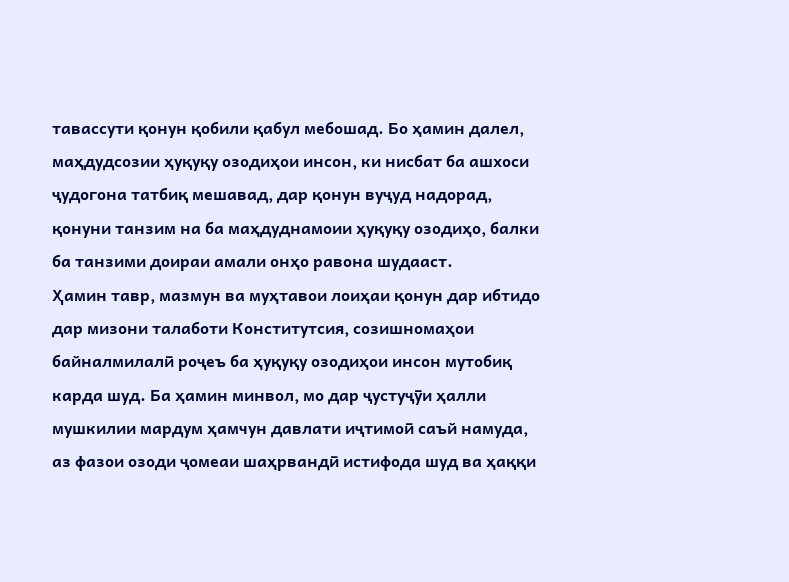тавассути қонун қобили қабул мебошад. Бо ҳамин далел, маҳдудсозии ҳуқуқу озодиҳои инсон, ки нисбат ба ашхоси ҷудогона татбиқ мешавад, дар қонун вуҷуд надорад, қонуни танзим на ба маҳдуднамоии ҳуқуқу озодиҳо, балки ба танзими доираи амали онҳо равона шудааст.
Ҳамин тавр, мазмун ва муҳтавои лоиҳаи қонун дар ибтидо дар мизони талаботи Конститутсия, созишномаҳои байналмилалӣ роҷеъ ба ҳуқуқу озодиҳои инсон мутобиқ карда шуд. Ба ҳамин минвол, мо дар ҷустуҷӯи ҳалли мушкилии мардум ҳамчун давлати иҷтимоӣ саъй намуда, аз фазои озоди ҷомеаи шаҳрвандӣ истифода шуд ва ҳаққи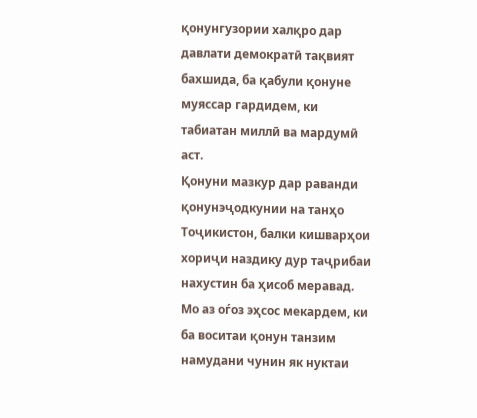қонунгузории халқро дар давлати демократӣ тақвият бахшида, ба қабули қонуне муяссар гардидем, ки табиатан миллӣ ва мардумӣ аст.
Қонуни мазкур дар раванди қонунэҷодкунии на танҳо Тоҷикистон, балки кишварҳои хориҷи наздику дур таҷрибаи нахустин ба ҳисоб меравад. Мо аз оѓоз эҳсос мекардем, ки ба воситаи қонун танзим намудани чунин як нуктаи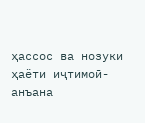ҳассос ва нозуки ҳаёти иҷтимоӣ-анъана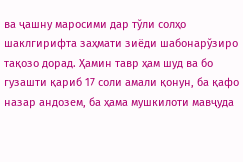ва ҷашну маросими дар тўли солҳо шаклгирифта заҳмати зиёди шабонарўзиро тақозо дорад. Ҳамин тавр ҳам шуд ва бо гузашти қариб 17 соли амали қонун, ба қафо назар андозем, ба ҳама мушкилоти мавҷуда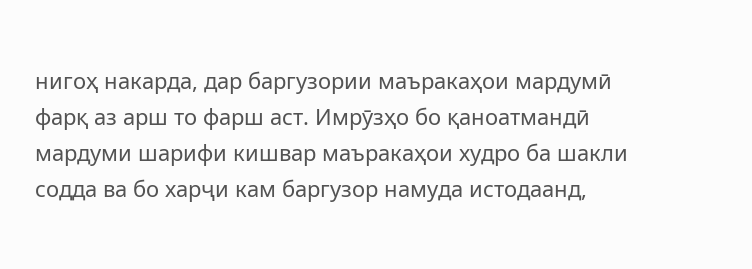нигоҳ накарда, дар баргузории маъракаҳои мардумӣ фарқ аз арш то фарш аст. Имрӯзҳо бо қаноатмандӣ мардуми шарифи кишвар маъракаҳои худро ба шакли содда ва бо харҷи кам баргузор намуда истодаанд,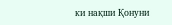ки нақши Қонуни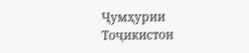Ҷумҳурии Тоҷикистон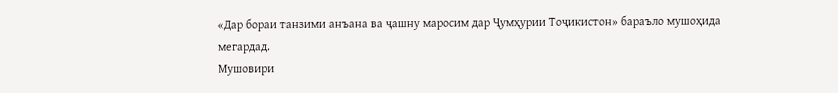«Дар бораи танзими анъана ва ҷашну маросим дар Ҷумҳурии Тоҷикистон» бараъло мушоҳида мегардад.
Мушовири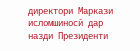директори Маркази исломшиносӣ дар назди Президенти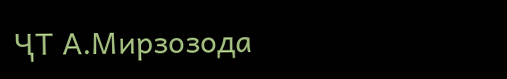ҶТ А.Мирзозода